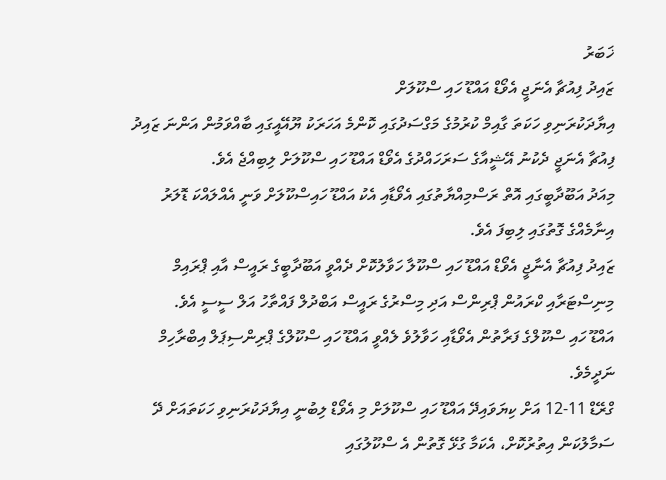ޚަބަރު
ޒައިދު ފިއުޗާ އެނަޖީ އެވޯޑް އައްޑޫ ހައި ސްކޫލަށް
އިޔާދަކުރަނިވި ހަކަތަ ގާއިމް ކުރުމުގެ މަގްސަދުގައި ކޮންމެ އަހަރަކު ޔޫއޭއީގައި ބާއްވަމުން އަންނަ ޒައިދު ފިއުޗާ އެނަޖީ ދެކުނު އޭޝީއާގެ ސަރަހައްދުގެ އެވޯޑް އައްޑޫ ހައި ސްކޫލަށް ލިބިއްޖެ އެވެ.
މިއަދު އަބޫދާބީގައި އޮތް ރަސްމިއްޔާތުގައި އެވޯޑާއި އެކު އައްޑޫ ހައިސްކޫލަށް ވަނީ އެއްލައްކަ ޑޮލަރު އިނާމެއްގެ ގޮތުގައި ލިބިފަ އެވެ.
ޒައިދު ފިއުޗާ އެނާޖީ އެވޯޑް އައްޑޫ ހައި ސްކޫލާ ހަވާލުކޮށް ދެއްވީ އަބޫދާބީގެ ރައީސް އާއި ޕްރައިމް މިނިސްޓަރާއި ކްރައުން ޕްރިންސް އަދި މިސްރުގެ ރައީސް އަބްދުލް ފައްތާހު އަލް ސީސީ އެވެ.
އައްޑޫ ހައި ސްކޫލްގެ ފަރާތުން އެވޯޑާއި ހަވާލުވެ ލެއްވީ އައްޑޫ ހައި ސްކޫލްގެ ޕްރިންސިޕަލް އިބްރާހިމް ނަދީމެވެ.
ގްރޭޑް 11-12 އަށް ކިޔަވައިދޭ އައްޑޫ ހައި ސްކޫލަށް މި އެވޯޑް ލިބުނީ އިޔާދަކުރަނިވި ހަކަތައަށް ދޭ ސަމާލުކަން އިތުރުކޮށް، އެކަމާ ގުޅޭ ގޮތުން އެ ސްކޫލުގައި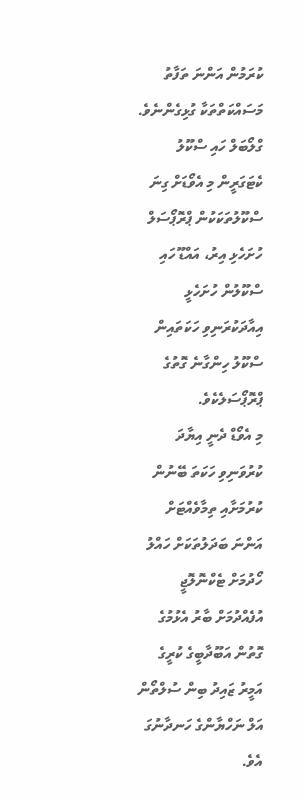ކުރަމުން އަންނަ ތަފާތު މަސައްކަތްތަކާ ގުޅިގެންނެވެ. ގްލޯބަލް ހައި ސްކޫލު ކެޓަގަރީން މި އެވޯޑަށް ގިނަ ސްކޫލުތަކަކުން ޕްރޮޕޯސަލް ހުށަހެޅި އިރު، އައްޑޫ ހައި ސްކޫލުން ހުށަހެޅީ އިއާދަކުރަނިވި ހަކަތައިން ސްކޫލު ހިންގާނެ ގޮތުގެ ޕްރޮޕޯސަލެކެވެ.
މި އެވޯޑް ދެނީ އިޔާދަ ކުރުވަނިވި ހަކަތަ ބޭނުން ކުރުމަށާއި ތިމާވެއްޓަށް އަންނަ ބަދަލުތަކަށް ހައްލު ހޯދުމަށް ޓެކްނޮލޮޖީ އުފެއްދުމަށް ބާރު އެޅުމުގެ ގޮތުން އަބޫދާބީގެ ކުރީގެ އަމީރު ޒައިދު ބިން ސުލްތޯން އަލް ނަހްޔާންގެ ހަނދާނުގަ އެވެ.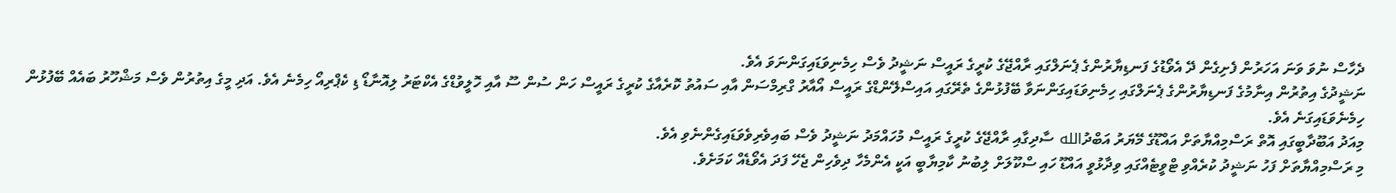ދެހާސް ނުވަ ވަނަ އަހަރުން ފެށިގެން ދޭ އެވޯޑުގެ ފަނޑިޔާރުންގެ ޕެނަލްގައި ރާއްޖޭގެ ކުރީގެ ރައީސް ނަޝީދު ވެސް ހިމެނިވަޑައިގަންނަވަ އެވެ.
ނަޝީދުގެ އިތުރުން އިނާމުގެ ފަނޑިޔާރުންގެ ޕެނަލްގައި ހިމެނިވަޑައިގަންނަވާ ބޭފުޅުންގެ ތެރޭގައި އައިސްލޭންޑްގެ ރައީސް އޯއާރު ގްރިމްސަން އާއި ސައުތު ކޮރެއާގެ ކުރީގެ ރައީސް ހަން ސުން ސޫ އާއި ހޮލީވުޑްގެ އެކްޓަރު ލިއޮނާޑޯ ޑި ކެޕްރިއޯ ހިމެނެ އެވެ. އަދި މީގެ އިތުރުން ވެސް މަޝްހޫރު ބައެއް ބޭފުޅުން ހިމެނެވަޑައިގަނެ އެވެ.
މިއަދު އަބޫދާބީގައި އޮތް ރަސްމިއްޔާތަށް އައްޑޫގެ މޭޔަރު އަބްދުالله ސާދިގާއި ރާއްޖޭގެ ކުރީގެ ރައީސް މުހައްމަދު ނަޝީދު ވެސް ބައިވެރިވެވަޑައިގެންނެވި އެވެ.
މި ރަސްމިއްޔާތަށް ފަހު ނަޝީދު ކުރެއްވި ޓްވީޓެއްގައި ވިދާޅުވީ އައްޑޫ ހައި ސްކޫލަށް ލިބުނު ކާމިޔާބީ އަކީ އެންމެހާ ދިވެހިން ޖެހޭ ފަދަ އެވޯޑެއް ކަމަށެވެ.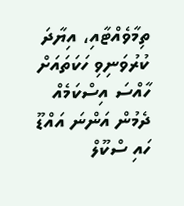ތިމާވެއްޓާއި، އިޔާދަ ކުރުވަނިވި ހަކަތައަށް ހާއްސަ އިސްކަމެއް ދެމުން އަންނަ އައްޑޫ ހައި ސްކޫލް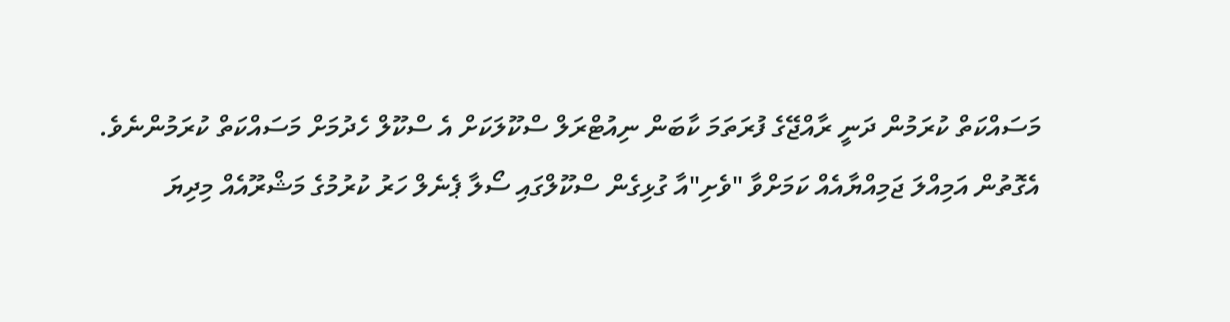މަސައްކަތް ކުރަމުން ދަނީ ރާއްޖޭގެ ފުރަތަމަ ކާބަން ނިއުޓްރަލް ސްކޫލަކަށް އެ ސްކޫލް ހެދުމަށް މަސައްކަތް ކުރަމުންނެވެ.
އެގޮތުން އަމިއްލަ ޖަމިއްޔާއެއް ކަމަށްވާ "ވެށި"އާ ގުޅިގެން ސްކޫލްގައި ސޯލާ ޕެނެލް ހަރު ކުރުމުގެ މަޝްރޫއެއް މިދިޔަ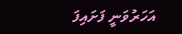އަހަރުވަނީ ފަށައިފަ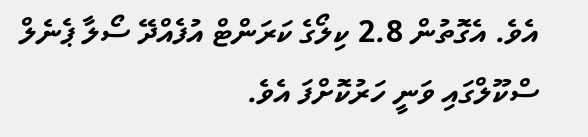އެވެ. އެގޮތުން 2.8 ކިލޯގެ ކަރަންޓް އުފެއްދޭ ސޯލާ ޕެނެލް ސްކޫލްގައި ވަނީ ހަރުކޮށްފަ އެވެ.